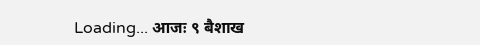Loading... आजः ९ बैशाख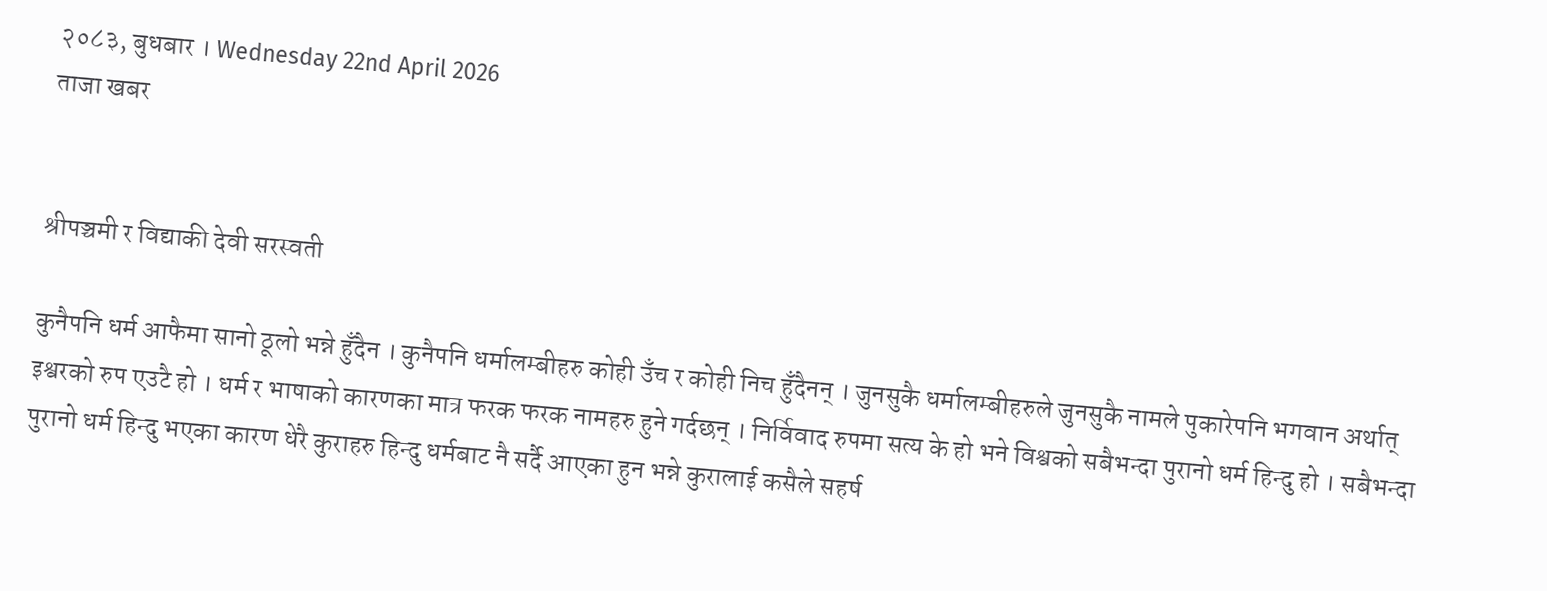२०८३, बुधबार । Wednesday 22nd April 2026
ताजा खबर


श्रीपञ्चमी र विद्याकी देवी सरस्वती

कुनैपनि धर्म आफैमा सानो ठूलो भन्ने हुँदैन । कुनैपनि धर्मालम्बीहरु कोही उँच र कोही निच हुँदैनन् । जुनसुकै धर्मालम्बीहरुले जुनसुकै नामले पुकारेपनि भगवान अर्थात् इश्वरको रुप एउटै हो । धर्म र भाषाको कारणका मात्र फरक फरक नामहरु हुने गर्दछन् । निर्विवाद रुपमा सत्य के हो भने विश्वको सबैभन्दा पुरानो धर्म हिन्दु हो । सबैभन्दा पुरानो धर्म हिन्दु भएका कारण धेरै कुराहरु हिन्दु धर्मबाट नै सर्दै आएका हुन भन्ने कुरालाई कसैले सहर्ष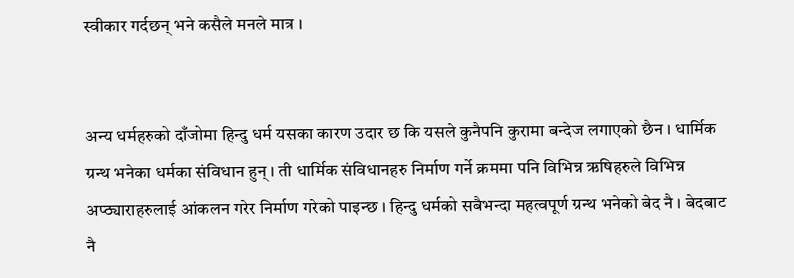स्वीकार गर्दछन् भने कसैले मनले मात्र ।


अन्य धर्महरुको दाँजोमा हिन्दु धर्म यसका कारण उदार छ कि यसले कुनैपनि कुरामा बन्देज लगाएको छैन । धार्मिक ग्रन्थ भनेका धर्मका संविधान हुन् । ती धार्मिक संविधानहरु निर्माण गर्ने क्रममा पनि विभिन्न ऋषिहरुले विभिन्न अप्ठ्याराहरुलाई आंकलन गरेर निर्माण गरेको पाइन्छ । हिन्दु धर्मको सबैभन्दा महत्वपूर्ण ग्रन्थ भनेको बेद नै । बेदबाट नै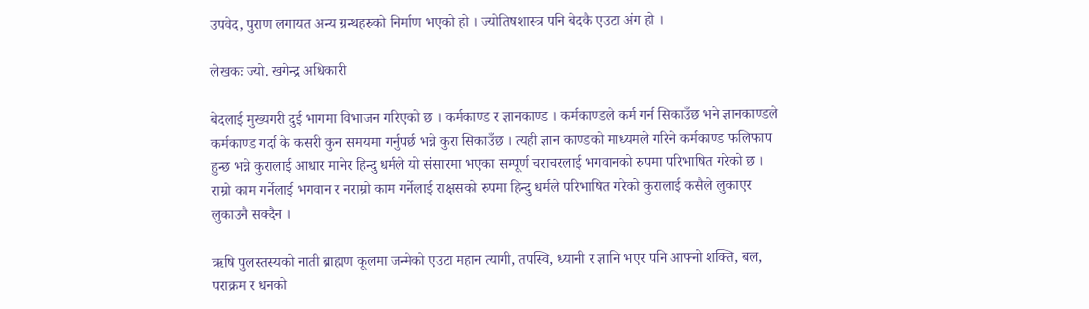उपवेद, पुराण लगायत अन्य ग्रन्थहरुको निर्माण भएको हो । ज्योतिषशास्त्र पनि बेदकै एउटा अंग हो ।

लेखकः ज्यो. खगेन्द्र अधिकारी

बेदलाई मुख्यगरी दुई भागमा विभाजन गरिएको छ । कर्मकाण्ड र ज्ञानकाण्ड । कर्मकाण्डले कर्म गर्न सिकाउँछ भने ज्ञानकाण्डले कर्मकाण्ड गर्दा के कसरी कुन समयमा गर्नुपर्छ भन्ने कुरा सिकाउँछ । त्यही ज्ञान काण्डको माध्यमले गरिने कर्मकाण्ड फलिफाप हुन्छ भन्ने कुरालाई आधार मानेर हिन्दु धर्मले यो संसारमा भएका सम्पूर्ण चराचरलाई भगवानको रुपमा परिभाषित गरेको छ । राम्रो काम गर्नेलाई भगवान र नराम्रो काम गर्नेलाई राक्षसको रुपमा हिन्दु धर्मले परिभाषित गरेको कुरालाई कसैले लुकाएर लुकाउनै सक्दैन ।

ऋषि पुलस्तस्यको नाती ब्राह्मण कूलमा जन्मेको एउटा महान त्यागी, तपस्वि, ध्यानी र ज्ञानि भएर पनि आफ्नो शक्ति, बल, पराक्रम र धनको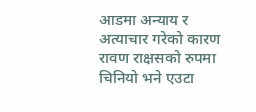आडमा अन्याय र अत्याचार गरेको कारण रावण राक्षसको रुपमा चिनियो भने एउटा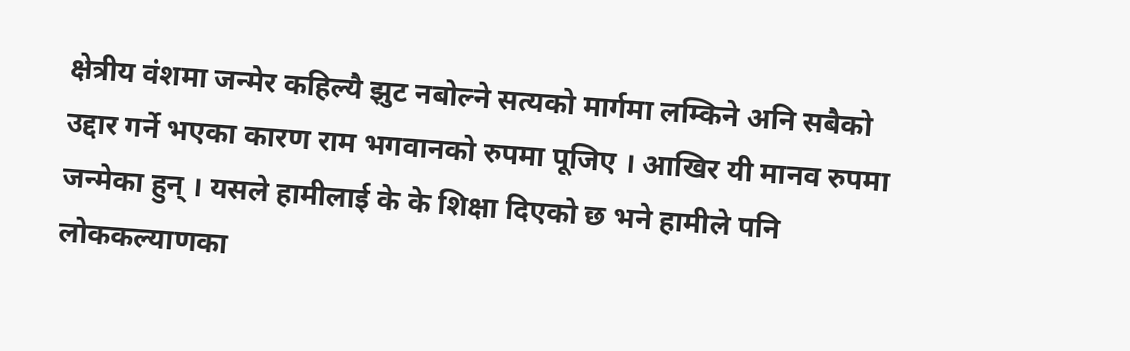क्षेत्रीय वंशमा जन्मेर कहिल्यै झुट नबोल्ने सत्यको मार्गमा लम्किने अनि सबैको उद्दार गर्ने भएका कारण राम भगवानको रुपमा पूजिए । आखिर यी मानव रुपमा जन्मेका हुन् । यसले हामीलाई के के शिक्षा दिएको छ भने हामीले पनि लोककल्याणका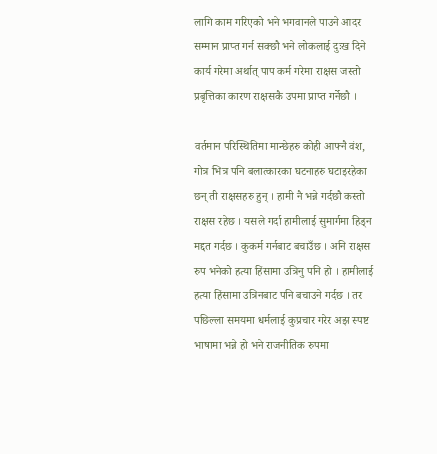लागि काम गरिएको भने भगवानले पाउने आदर सम्मान प्राप्त गर्न सक्छौ भने लोकलाई दुःख दिने कार्य गरेमा अर्थात् पाप कर्म गरेमा राक्षस जस्तो प्रबृत्तिका कारण राक्षसकै उपमा प्राप्त गर्नेछौ ।

वर्तमान परिस्थितिमा मान्छेहरु कोही आफ्नै वंश, गोत्र भित्र पनि बलात्कारका घटनाहरु घटाइरहेका छन् ती राक्षसहरु हुन् । हामी नै भन्ने गर्दछौ कस्तो राक्षस रहेछ । यसले गर्दा हामीलाई सुमार्गमा हिड्न मद्दत गर्दछ । कुकर्म गर्नबाट बचाउँछ । अनि राक्षस रुप भनेको हत्या हिंसामा उत्रिनु पनि हो । हामीलाई हत्या हिंसामा उत्रिनबाट पनि बचाउने गर्दछ । तर पछिल्ला समयमा धर्मलाई कुप्रचार गरेर अझ स्पष्ट भाषामा भन्ने हो भने राजनीतिक रुपमा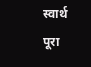स्वार्थ पूरा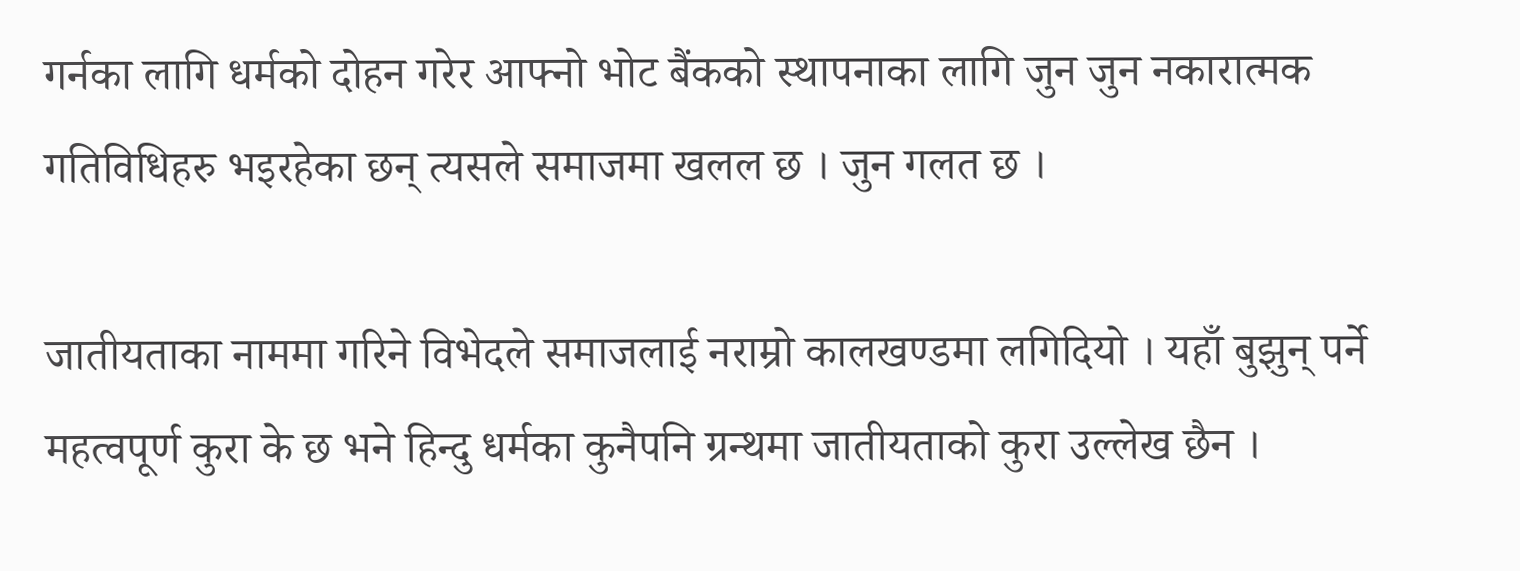गर्नका लागि धर्मको दोहन गरेर आफ्नो भोट बैंकको स्थापनाका लागि जुन जुन नकारात्मक गतिविधिहरु भइरहेका छन् त्यसले समाजमा खलल छ । जुन गलत छ ।

जातीयताका नाममा गरिने विभेदले समाजलाई नराम्रो कालखण्डमा लगिदियो । यहाँ बुझुन् पर्ने महत्वपूर्ण कुरा के छ भने हिन्दु धर्मका कुनैपनि ग्रन्थमा जातीयताको कुरा उल्लेख छैन ।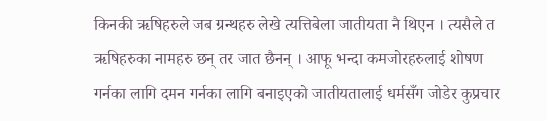किनकी ऋषिहरुले जब ग्रन्थहरु लेखे त्यत्तिबेला जातीयता नै थिएन । त्यसैले त ऋषिहरुका नामहरु छन् तर जात छैनन् । आफू भन्दा कमजोरहरुलाई शोषण गर्नका लागि दमन गर्नका लागि बनाइएको जातीयतालाई धर्मसँग जोडेर कुप्रचार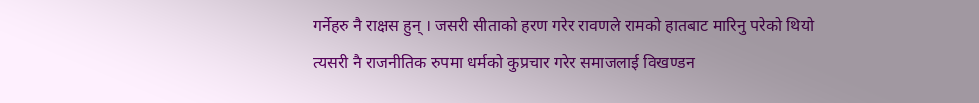गर्नेहरु नै राक्षस हुन् । जसरी सीताको हरण गरेर रावणले रामको हातबाट मारिनु परेको थियो त्यसरी नै राजनीतिक रुपमा धर्मको कुप्रचार गरेर समाजलाई विखण्डन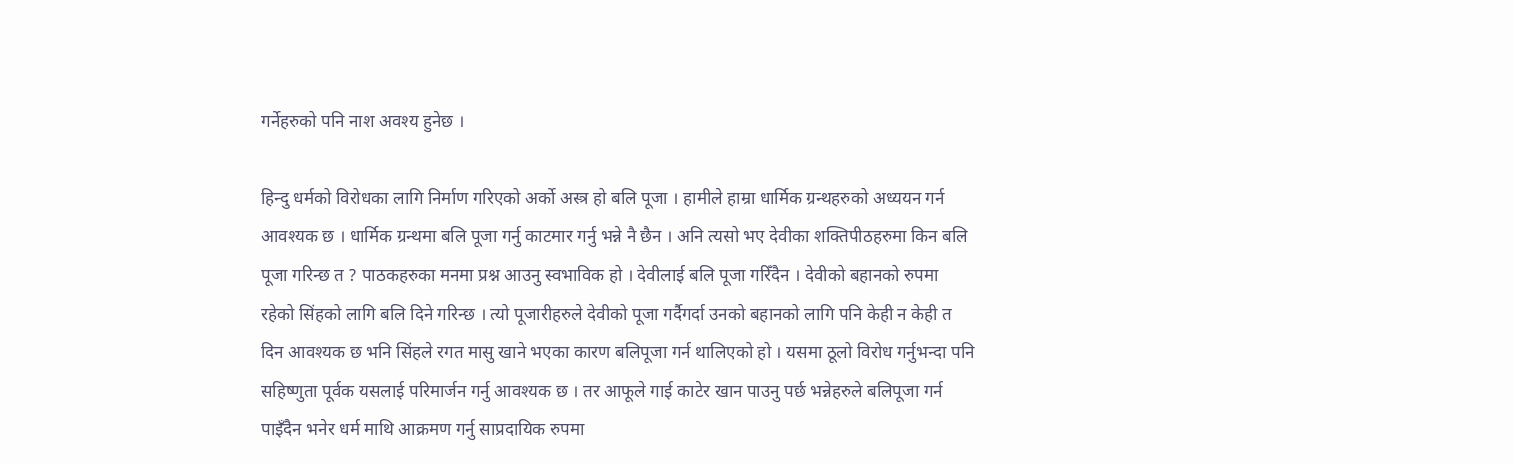गर्नेहरुको पनि नाश अवश्य हुनेछ ।

हिन्दु धर्मको विरोधका लागि निर्माण गरिएको अर्को अस्त्र हो बलि पूजा । हामीले हाम्रा धार्मिक ग्रन्थहरुको अध्ययन गर्न आवश्यक छ । धार्मिक ग्रन्थमा बलि पूजा गर्नु काटमार गर्नु भन्ने नै छैन । अनि त्यसो भए देवीका शक्तिपीठहरुमा किन बलि पूजा गरिन्छ त ? पाठकहरुका मनमा प्रश्न आउनु स्वभाविक हो । देवीलाई बलि पूजा गरिँदैन । देवीको बहानको रुपमा रहेको सिंहको लागि बलि दिने गरिन्छ । त्यो पूजारीहरुले देवीको पूजा गर्दैगर्दा उनको बहानको लागि पनि केही न केही त दिन आवश्यक छ भनि सिंहले रगत मासु खाने भएका कारण बलिपूजा गर्न थालिएको हो । यसमा ठूलो विरोध गर्नुभन्दा पनि सहिष्णुता पूर्वक यसलाई परिमार्जन गर्नु आवश्यक छ । तर आफूले गाई काटेर खान पाउनु पर्छ भन्नेहरुले बलिपूजा गर्न पाइँदैन भनेर धर्म माथि आक्रमण गर्नु साप्रदायिक रुपमा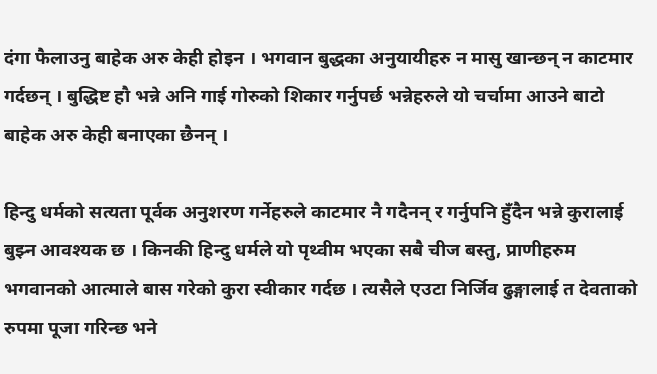दंगा फैलाउनु बाहेक अरु केही होइन । भगवान बुद्धका अनुयायीहरु न मासु खान्छन् न काटमार गर्दछन् । बुद्धिष्ट हौ भन्ने अनि गाई गोरुको शिकार गर्नुपर्छ भन्नेहरुले यो चर्चामा आउने बाटो बाहेक अरु केही बनाएका छैनन् ।

हिन्दु धर्मको सत्यता पूर्वक अनुशरण गर्नेहरुले काटमार नै गदैनन् र गर्नुपनि हुँदैन भन्ने कुरालाई बुझ्न आवश्यक छ । किनकी हिन्दु धर्मले यो पृथ्वीम भएका सबै चीज बस्तु, प्राणीहरुम भगवानको आत्माले बास गरेको कुरा स्वीकार गर्दछ । त्यसैले एउटा निर्जिव ढुङ्गालाई त देवताको रुपमा पूजा गरिन्छ भने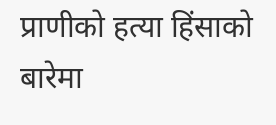प्राणीको हत्या हिंसाको बारेमा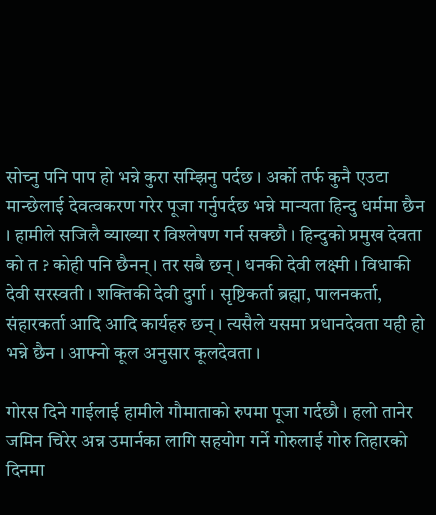सोच्नु पनि पाप हो भन्ने कुरा सम्झिनु पर्दछ । अर्को तर्फ कुनै एउटा मान्छेलाई देवत्वकरण गरेर पूजा गर्नुपर्दछ भन्ने मान्यता हिन्दु धर्ममा छैन । हामीले सजिलै व्याख्या र विश्लेषण गर्न सक्छौ । हिन्दुको प्रमुख देवता को त ? कोही पनि छैनन् । तर सबै छन् । धनकी देवी लक्ष्मी । विधाकी देवी सरस्वती । शक्तिकी देवी दुर्गा । सृष्टिकर्ता ब्रह्मा, पालनकर्ता, संहारकर्ता आदि आदि कार्यहरु छन् । त्यसैले यसमा प्रधानदेवता यही हो भन्ने छैन । आफ्नो कूल अनुसार कूलदेवता ।

गोरस दिने गाईलाई हामीले गौमाताको रुपमा पूजा गर्दछौ । हलो तानेर जमिन चिरेर अन्न उमार्नका लागि सहयोग गर्ने गोरुलाई गोरु तिहारको दिनमा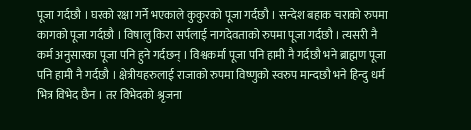पूजा गर्दछौ । घरको रक्षा गर्ने भएकाले कुकुरको पूजा गर्दछौ । सन्देश बहाक चराको रुपमा कागको पूजा गर्दछौ । विषालु किरा सर्पलाई नागदेवताको रुपमा पूजा गर्दछौ । त्यसरी नै कर्म अनुसारका पूजा पनि हुने गर्दछन् । विश्वकर्मा पूजा पनि हामी नै गर्दछौ भने ब्राह्मण पूजा पनि हामी नै गर्दछौ । क्षेत्रीयहरुलाई राजाको रुपमा विष्णुको स्वरुप मान्दछौ भने हिन्दु धर्म भित्र विभेद छैन । तर विभेदको श्रृजना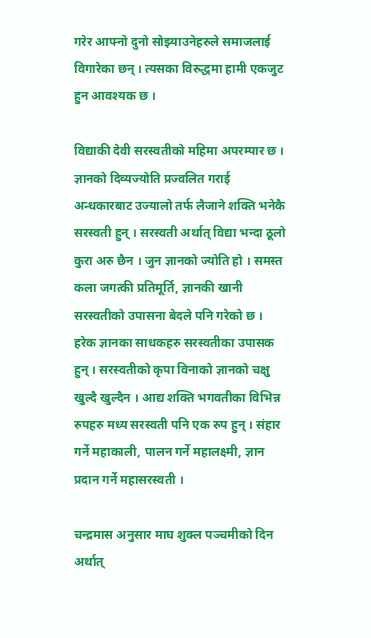गरेर आफ्नो दुनो सोझ्याउनेहरुले समाजलाई विगारेका छन् । त्यसका विरुद्धमा हामी एकजुट हुन आवश्यक छ ।

विद्याकी देवी सरस्वतीको महिमा अपरम्पार छ । ज्ञानको दिव्यज्योति प्रज्वलित गराई अन्धकारबाट उज्यालो तर्फ लैजाने शक्ति भनेकै सरस्वती हुन् । सरस्वती अर्थात् विद्या भन्दा ठूलो कुरा अरु छैन । जुन ज्ञानको ज्योति हो । समस्त कला जगत्की प्रतिमूर्ति, ज्ञानकी खानी सरस्वतीको उपासना बेदले पनि गरेको छ । हरेक ज्ञानका साधकहरु सरस्वतीका उपासक हुन् । सरस्वतीको कृपा विनाको ज्ञानको चक्षु खुल्दै खुल्दैन । आद्य शक्ति भगवतीका विभिन्न रुपहरु मध्य सरस्वती पनि एक रुप हुन् । संहार गर्ने महाकाली, पालन गर्ने महालक्ष्मी, ज्ञान प्रदान गर्ने महासरस्वती ।

चन्द्रमास अनुसार माघ शुक्ल पञ्चमीको दिन अर्थात्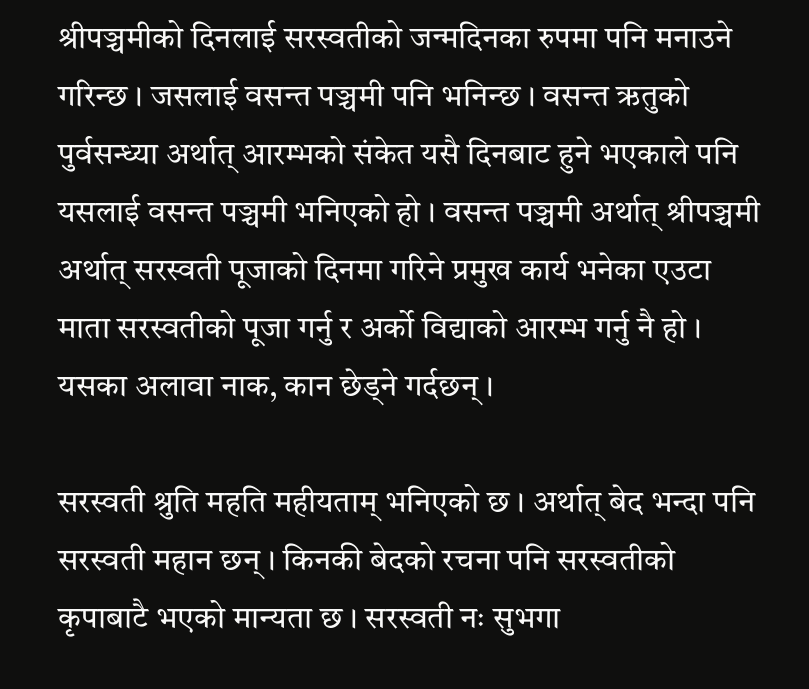श्रीपञ्चमीको दिनलाई सरस्वतीको जन्मदिनका रुपमा पनि मनाउने गरिन्छ । जसलाई वसन्त पञ्चमी पनि भनिन्छ । वसन्त ऋतुको पुर्वसन्ध्या अर्थात् आरम्भको संकेत यसै दिनबाट हुने भएकाले पनि यसलाई वसन्त पञ्चमी भनिएको हो । वसन्त पञ्चमी अर्थात् श्रीपञ्चमी अर्थात् सरस्वती पूजाको दिनमा गरिने प्रमुख कार्य भनेका एउटा माता सरस्वतीको पूजा गर्नु र अर्को विद्याको आरम्भ गर्नु नै हो । यसका अलावा नाक, कान छेड्ने गर्दछन् ।

सरस्वती श्रुति महति महीयताम् भनिएको छ । अर्थात् बेद भन्दा पनि सरस्वती महान छन् । किनकी बेदको रचना पनि सरस्वतीको कृपाबाटै भएको मान्यता छ । सरस्वती नः सुभगा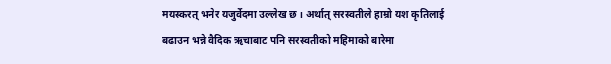मयस्करत् भनेर यजुर्वेदमा उल्लेख छ । अर्थात् सरस्वतीले हाम्रो यश कृतिलाई बढाउन भन्ने वैदिक ऋचाबाट पनि सरस्वतीको महिमाको बारेमा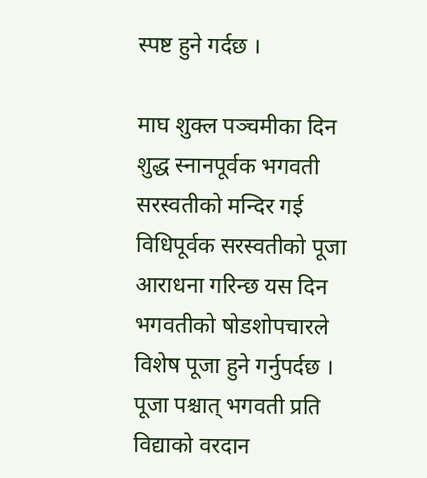स्पष्ट हुने गर्दछ ।

माघ शुक्ल पञ्चमीका दिन शुद्ध स्नानपूर्वक भगवती सरस्वतीको मन्दिर गई विधिपूर्वक सरस्वतीको पूजा आराधना गरिन्छ यस दिन भगवतीको षोडशोपचारले विशेष पूजा हुने गर्नुपर्दछ । पूजा पश्चात् भगवती प्रति विद्याको वरदान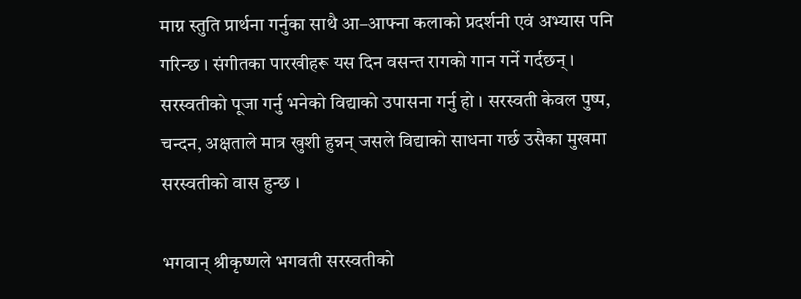माग्न स्तुति प्रार्थना गर्नुका साथै आ–आफ्ना कलाको प्रदर्शनी एवं अभ्यास पनि गरिन्छ । संगीतका पारखीहरू यस दिन वसन्त रागको गान गर्ने गर्दछन् । सरस्वतीको पूजा गर्नु भनेको विद्याको उपासना गर्नु हो । सरस्वती केवल पुष्प, चन्दन, अक्षताले मात्र खुशी हुन्नन् जसले विद्याको साधना गर्छ उसैका मुखमा सरस्वतीको वास हुन्छ ।

भगवान् श्रीकृष्णले भगवती सरस्वतीको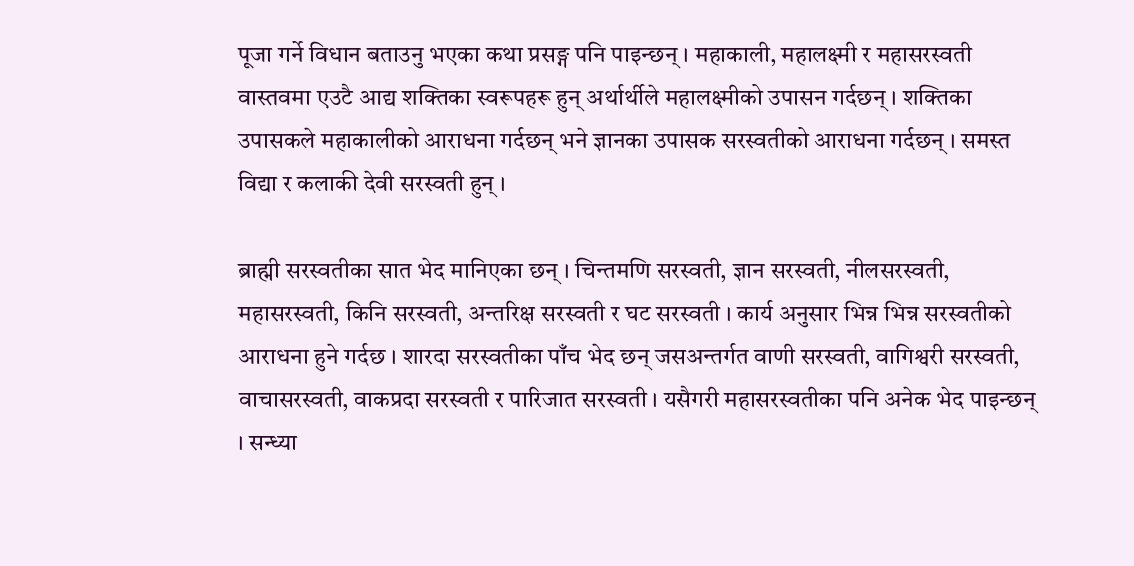पूजा गर्ने विधान बताउनु भएका कथा प्रसङ्ग पनि पाइन्छन् । महाकाली, महालक्ष्मी र महासरस्वती वास्तवमा एउटै आद्य शक्तिका स्वरूपहरू हुन् अर्थार्थीले महालक्ष्मीको उपासन गर्दछन् । शक्तिका उपासकले महाकालीको आराधना गर्दछन् भने ज्ञानका उपासक सरस्वतीको आराधना गर्दछन् । समस्त विद्या र कलाकी देवी सरस्वती हुन् ।

ब्राह्मी सरस्वतीका सात भेद मानिएका छन् । चिन्तमणि सरस्वती, ज्ञान सरस्वती, नीलसरस्वती, महासरस्वती, किनि सरस्वती, अन्तरिक्ष सरस्वती र घट सरस्वती । कार्य अनुसार भिन्न भिन्न सरस्वतीको आराधना हुने गर्दछ । शारदा सरस्वतीका पाँच भेद छन् जसअन्तर्गत वाणी सरस्वती, वागिश्वरी सरस्वती, वाचासरस्वती, वाकप्रदा सरस्वती र पारिजात सरस्वती । यसैगरी महासरस्वतीका पनि अनेक भेद पाइन्छन् । सन्ध्या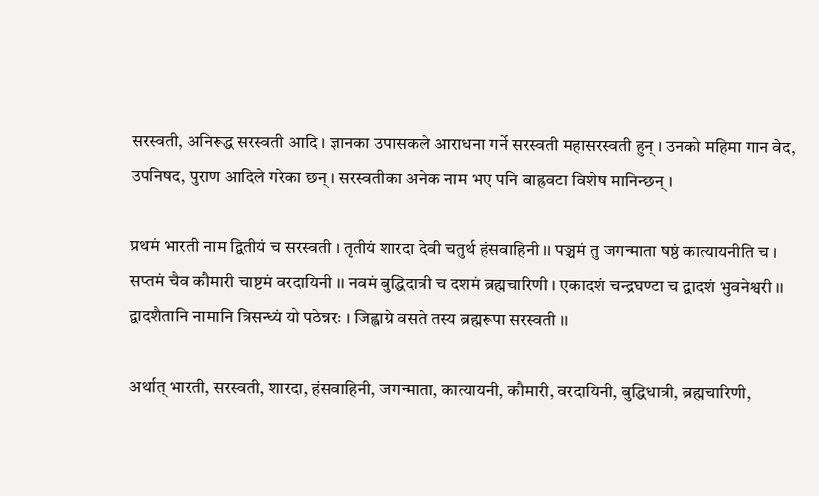सरस्वती, अनिरूद्ध सरस्वती आदि । ज्ञानका उपासकले आराधना गर्ने सरस्वती महासरस्वती हुन् । उनको महिमा गान वेद, उपनिषद, पुराण आदिले गरेका छन् । सरस्वतीका अनेक नाम भए पनि बाह्रवटा विशेष मानिन्छन् ।

प्रथमं भारती नाम द्वितीयं च सरस्वती । तृतीयं शारदा देवी चतुर्थ हंसवाहिनी ।। पञ्चमं तु जगन्माता षष्ठं कात्यायनीति च । सप्तमं चैव कौमारी चाष्टमं वरदायिनी ।। नवमं बुद्धिदात्री च दशमं ब्रह्मचारिणी । एकादशं चन्द्रघण्टा च द्वादशं भुवनेश्वरी ।। द्वादशैतानि नामानि त्रिसन्ध्यं यो पठेन्नरः । जिह्वाग्रे वसते तस्य ब्रह्मरूपा सरस्वती ।।

अर्थात् भारती, सरस्वती, शारदा, हंसवाहिनी, जगन्माता, कात्यायनी, कौमारी, वरदायिनी, बुद्धिधात्री, ब्रह्मचारिणी,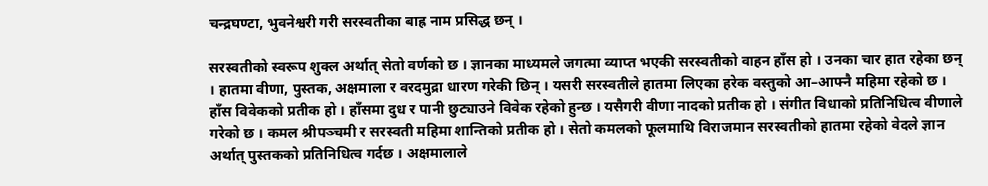चन्द्रघण्टा, भुवनेश्वरी गरी सरस्वतीका बाह्र नाम प्रसिद्ध छन् ।

सरस्वतीको स्वरूप शुक्ल अर्थात् सेतो वर्णको छ । ज्ञानका माध्यमले जगत्मा व्याप्त भएकी सरस्वतीको वाहन हाँस हो । उनका चार हात रहेका छन् । हातमा वीणा, पुस्तक, अक्षमाला र वरदमुद्रा धारण गरेकी छिन् । यसरी सरस्वतीले हातमा लिएका हरेक वस्तुको आ–आफ्नै महिमा रहेको छ । हाँस विवेकको प्रतीक हो । हाँसमा दुध र पानी छुट्याउने विवेक रहेको हुन्छ । यसैगरी वीणा नादको प्रतीक हो । संगीत विधाको प्रतिनिधित्व वीणाले गरेको छ । कमल श्रीपञ्चमी र सरस्वती महिमा शान्तिको प्रतीक हो । सेतो कमलको फूलमाथि विराजमान सरस्वतीको हातमा रहेको वेदले ज्ञान अर्थात् पुस्तकको प्रतिनिधित्व गर्दछ । अक्षमालाले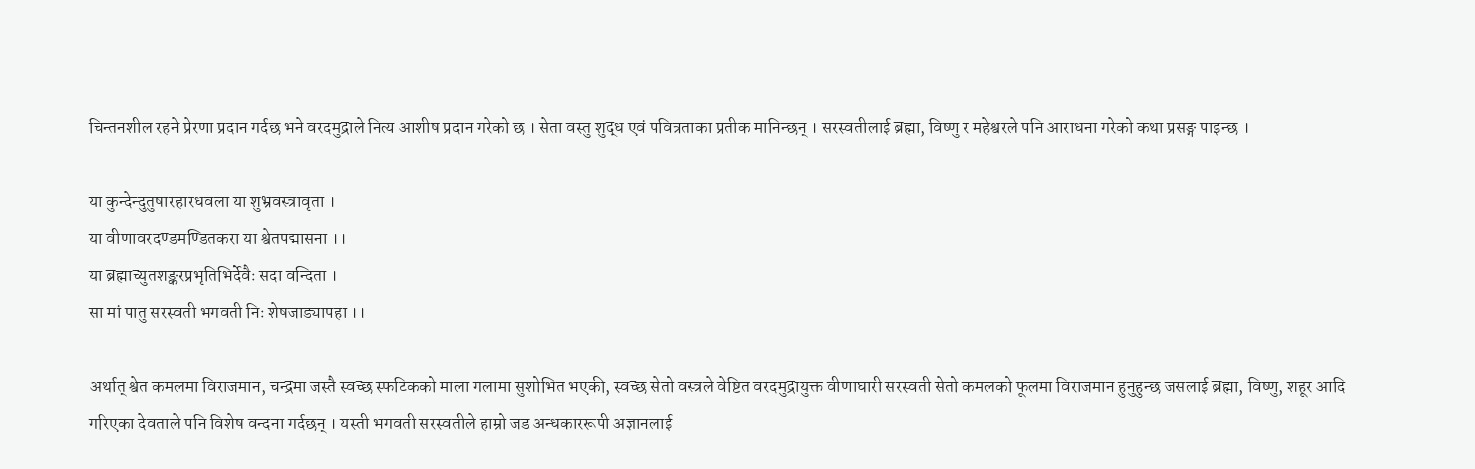चिन्तनशील रहने प्रेरणा प्रदान गर्दछ भने वरदमुद्राले नित्य आशीष प्रदान गरेको छ । सेता वस्तु शुद्ध एवं पवित्रताका प्रतीक मानिन्छन् । सरस्वतीलाई ब्रह्मा, विष्णु र महेश्वरले पनि आराधना गरेको कथा प्रसङ्ग पाइन्छ ।

या कुन्देन्दुतुषारहारधवला या शुभ्रवस्त्रावृता ।
या वीणावरदण्डमण्डितकरा या श्वेतपद्मासना ।।
या ब्रह्माच्युतशङ्करप्रभृतिभिर्देवैः सदा वन्दिता ।
सा मां पातु सरस्वती भगवती निः शेषजाड्यापहा ।।

अर्थात् श्वेत कमलमा विराजमान, चन्द्रमा जस्तै स्वच्छ स्फटिकको माला गलामा सुशोभित भएकी, स्वच्छ सेतो वस्त्रले वेष्टित वरदमुद्रायुक्त वीणाघारी सरस्वती सेतो कमलको फूलमा विराजमान हुनुहुन्छ जसलाई ब्रह्मा, विष्णु, शहूर आदि गरिएका देवताले पनि विशेष वन्दना गर्दछन् । यस्ती भगवती सरस्वतीले हाम्रो जड अन्धकाररूपी अज्ञानलाई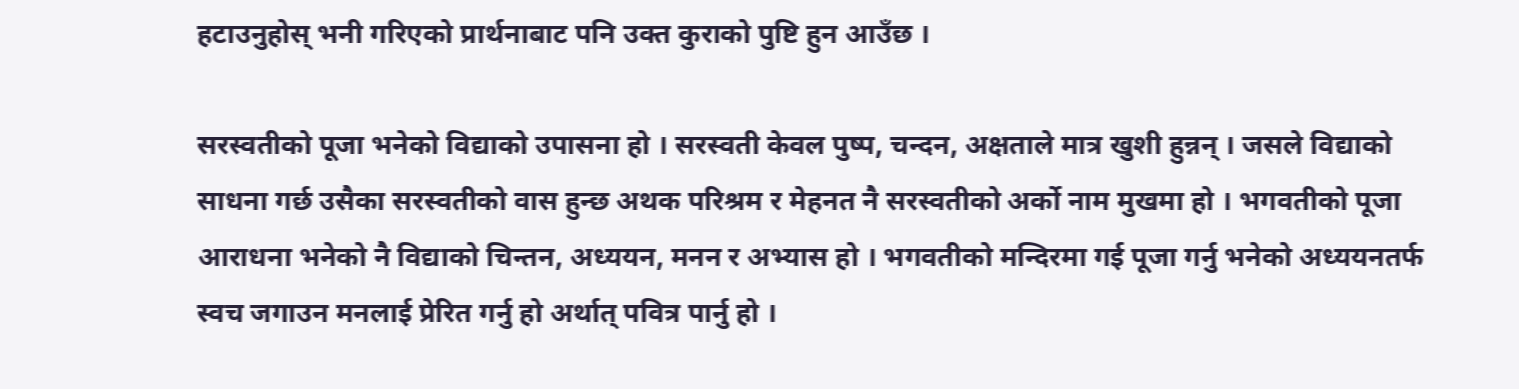हटाउनुहोस् भनी गरिएको प्रार्थनाबाट पनि उक्त कुराको पुष्टि हुन आउँछ ।

सरस्वतीको पूजा भनेको विद्याको उपासना हो । सरस्वती केवल पुष्प, चन्दन, अक्षताले मात्र खुशी हुन्नन् । जसले विद्याको साधना गर्छ उसैका सरस्वतीको वास हुन्छ अथक परिश्रम र मेहनत नै सरस्वतीको अर्को नाम मुखमा हो । भगवतीको पूजा आराधना भनेको नै विद्याको चिन्तन, अध्ययन, मनन र अभ्यास हो । भगवतीको मन्दिरमा गई पूजा गर्नु भनेको अध्ययनतर्फ स्वच जगाउन मनलाई प्रेरित गर्नु हो अर्थात् पवित्र पार्नु हो ।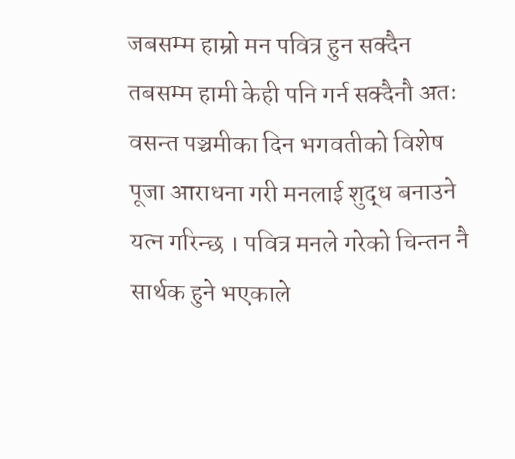जबसम्म हाम्रो मन पवित्र हुन सक्दैन तबसम्म हामी केही पनि गर्न सक्दैनौ अतः वसन्त पञ्चमीका दिन भगवतीको विशेष पूजा आराधना गरी मनलाई शुद्ध बनाउने यत्न गरिन्छ । पवित्र मनले गरेको चिन्तन नै सार्थक हुने भएकाले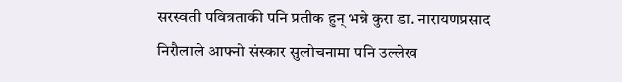सरस्वती पवित्रताकी पनि प्रतीक हुन् भन्ने कुरा डा. नारायणप्रसाद निरौलाले आफ्नो संस्कार सुलोचनामा पनि उल्लेख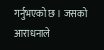गर्नुभएको छ । जसको आराधनाले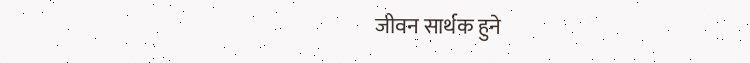जीवन सार्थक हुने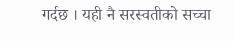गर्दछ । यही नै सरस्वतीको सच्चा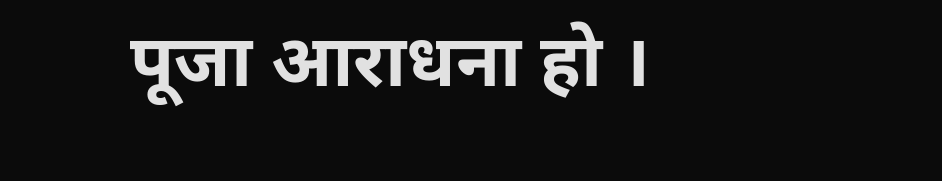पूजा आराधना हो ।